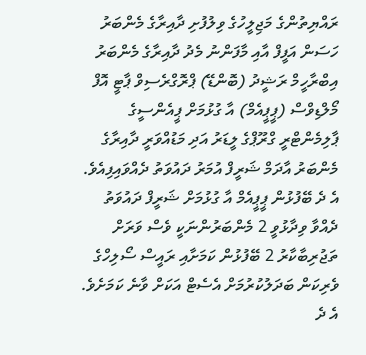ރައްޔިތުންގެ މަޖިލީހުގެ ވިލުފުށި ދާއިރާގެ މެންބަރު ހަސަން އަފީފް އާއި މާފަންނު މެދު ދާއިރާގެ މެންބަރު އިބްރާހީމް ރަޝީދު (ބޮންޑޭ) ޕްރޮގްރެސިވް ޕާޓީ އޮފް މޯލްޑިވްސް (ޕީޕީއެމް) އާ ގުޅުމަށް ޕީއެންސީގެ ޕާލިމެންޓްރީ ގްރޫޕްގެ ލީޑަރު އަދި މަޑުއްވަރީ ދާއިރާގެ މެންބަރު އާދަމް ޝަރީފް އުމަރު ދައުވަތު ދެއްވައިފިއެވެ.
އެ ދެ ބޭފުޅުން ޕީޕީއެމް އާ ގުޅުމަށް ޝަރީފް ދައުވަތު ދެއްވާ ވިދާޅުވީ 2 މެންބަރުންނަކީ ވެސް ވަރަށް ތަޖުރިބާކާރު 2 ބޭފުޅުން ކަމަށާއި ރައީސް ސޯލިހްގެ ވެރިކަން ބަދަލުކުރުމަށް އެސެޓް އަކަށް ވާނެ ކަމަށެވެ. އެ ދެ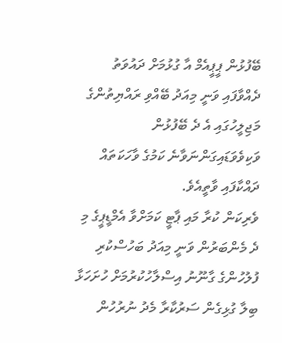ބޭފުޅުން ޕީޕީއެމް އާ ގުޅުމަށް ދައުވަތު ދެއްވާފައި ވަނީ މިއަދު ބޭއްވި ރައްޔިތުންގެ މަޖިލީހުގައި އެ ދެ ބޭފުޅުން ވަކިވެވަޑައިގަންނަވާނެ ކަމުގެ ވާހަކަތައް ދައްކާފައި ވާތީއެވެ.
ވެރިކަން ކުރާ މައި ޕާޓީ ކަމަށްވާ އެމްޑީޕީގެ މި ދެ މެންބަރުން ވަނީ މިއަދު ބަހުސްކުރި ފުލުހުންގެ ގާނޫނު އިސްލާހުކުރުމަށް ހުށަހަޅާ ބިލާ ގުޅިގެން ސަރުކާރާ މެދު ނުރުހުން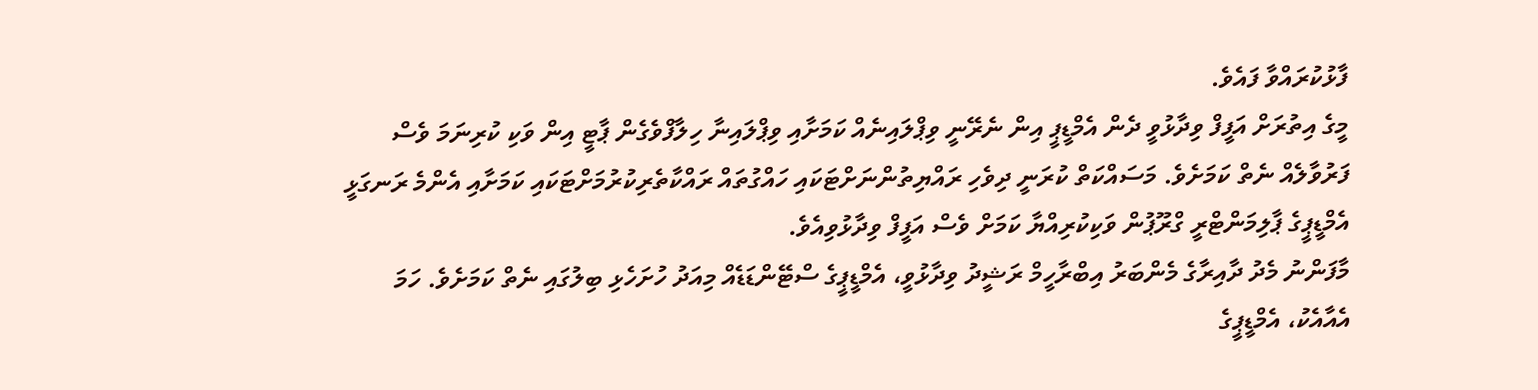ފާޅުކުރައްވާ ފައެވެ.
މީގެ އިތުރަށް އަފީފް ވިދާޅުވީ ދެން އެމްޑީޕީ އިން ނެރޭނީ ވިޕްލައިނެއް ކަމަށާއި ވިޕްލައިނާ ހިލާފްވެގެން ޕާޓީ އިން ވަކި ކުރިނަމަ ވެސް ފަރުވާލެއް ނެތް ކަމަށެވެ. މަސައްކަތް ކުރަނީ ދިވެހި ރައްޔިތުންނަށްޓަކައި ހައްގުތައް ރައްކާތެރިކުރުމަށްޓަކައި ކަމަށާއި އެންމެ ރަނގަޅީ އެމްޑީޕީގެ ޕާލިމަންޓްރީ ގްރޫޕުން ވަކިކުރިއްޔާ ކަމަށް ވެސް އަފީފް ވިދާޅުވިއެވެ.
މާފަންނު މެދު ދާއިރާގެ މެންބަރު އިބްރާހީމް ރަޝީދު ވިދާޅުވީ، އެމްޑީޕީގެ ސްޓޭންޑަޑެއް މިއަދު ހުށަހެޅި ބިލުގައި ނެތް ކަމަށެވެ. ހަމަ އެއާއެކު، އެމްޑީޕީގެ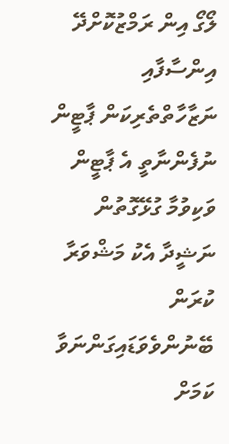ލޯގޯ އިން ރަމްޒުކޮށްދޭ އިންސާފާއި ނަޒާހާތްތެރިކަން ޕާޓީން ނުފެންނާތީ އެ ޕާޓީން ވަކިވުމާ ގުޅޭގޮތުން ނަޝީދާ އެކު މަޝްވަރާ ކުރަން ބޭނުންވެވަޑައިގަންނަވާ ކަމަށް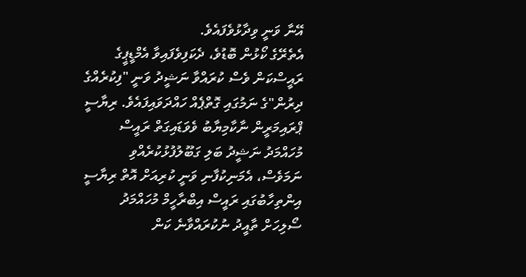އޭނާ ވަނީ ވިދާޅުވެފައެވެ.
އެތެރޭގެ ކޯޅުން ބޮޑުވެ، ދެކަފިވެފައިވާ އެމްޑީޕީގެ ރައީސްކަން ވެސް ކުރައްވާ ނަޝީދު ވަނީ "ފިކުރެއްގެ ދިރުން"ގެ ނަމުގައި ގޮތްޕެއް ހައްދަވައިފައެވެ. ރިޔާސީ ޕްރައިމަރީން ނާކާމިޔާބު ވެވަޑައިގަތް ރައީސް މުހައްމަދު ނަޝީދު ބަލި ގަބޫލުފުޅުކުރެއްވި ނަމަވެސް، އެމަނިކުފާނި ވަނީ ކުރިއަށް އޮތް ރިޔާސީ އިންތިހާބުގައި ރައީސް އިބްރާހީމް މުހައްމަދު ސޯލިހަށް ތާއީދު ނުކުރައްވާނެ ކަން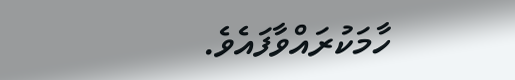ހާމަކުރައްވާފައެވެ.